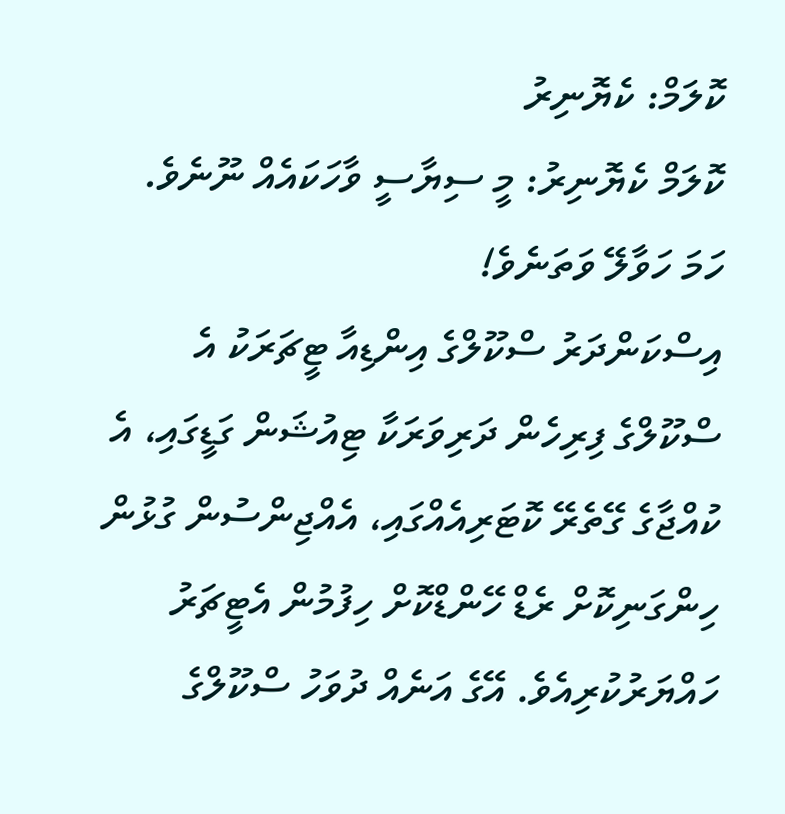ކޮލަމް: ކެޔޮނިރު
ކޮލަމް ކެޔޮނިރު: މީ ސިޔާސީ ވާހަކައެއް ނޫނެވެ. ހަމަ ހަވާލޭ ވަތަނެވެ!
އިސްކަންދަރު ސްކޫލްގެ އިންޑިއާ ޓީޗަރަކު އެ ސްކޫލްގެ ފިރިހެން ދަރިވަރަކާ ޓިއުޝަން ގަޑީގައި، އެ ކުއްޖާގެ ގޭތެރޭ ކޮޓަރިއެއްގައި، އެއްޖިންސުން ގުޅުން ހިންގަނިކޮށް ރެޑް ހޭންޑްކޮށް ހިފުމުން އެޓީޗަރު ހައްޔަރުކުރިއެވެ. އޭގެ އަނެއް ދުވަހު ސްކޫލްގެ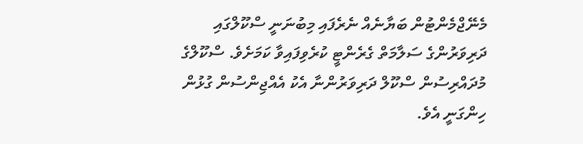މެނޭޖްމެންޓުން ބަޔާނެއް ނެރެފައި މިބުނަނީ ސްކޫލްގައި ދަރިވަރުންގެ ސަލާމަތް ގެރެންޓީ ކުރެވިފައިވާ ކަމަށެވެ. ސްކޫލްގެ މުދައްރިސުން ސްކޫލް ދަރިވަރުންނާ އެކު އެއްޖިންސުން ގުޅުން ހިންގަނީ އެވެ.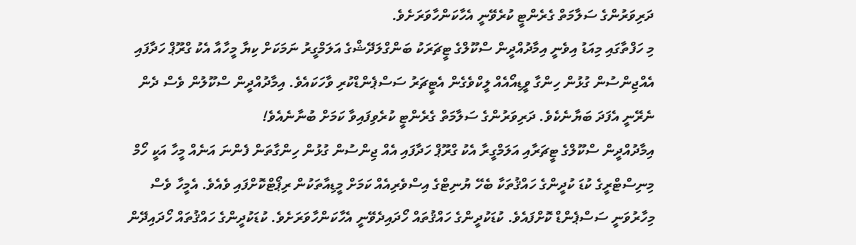ދަރިވަރުންގެ ސަލާމަތް ގެރެންޓީ ކުރެވޭނީ އެހާކަންހާވަރަށެވެ.
މި ހަފްތާގައި މިއަޑު އިވެނީ އިމާދުއްދީން ސްކޫލްގެ ޓީޗަރަކު ބަންގްލަދޭޝްގެ އަލަމްގީރު ނަމަކަށް ކިޔާ މީހާއާ އެކު ގްރޫޕް ހަދާފައި އެއްޖިންސުން ގުޅުން ހިންގާ ވީޑިއޯއެއް ލީކްވެގެން އެޓީޗަރު ސަސްޕެންޑްކުރި ވާހަކައެވެ. އިމާދުއްދީން ސްކޫލުން ވެސް ދެން ނެރޭނީ އެފަދަ ބަޔާނެކެވެ. ދަރިވަރުންގެ ސަލާމަތް ގެރެންޓީ ކުރެވިފައިވާ ކަމަށް ބުނާނެއެވެ!
އިމާދުއްދީން ސްކޫލްގެ ޓީޗަރާއި އަލަމްގީރާ އެކު ގްރޫޕް ހަދާފައި އެއް ޖިންސުން ގުޅުން ހިންގާތަން ފެންނަ އަނެއް މީހާ އަކީ ހޯމް މިނިސްޓްރީގެ ކުޑަ ކުދީންގެ ހައްޤުތަކާ ބެހޭ ޔުނިޓްގެ އިސްވެރިއެއް ކަމަށް މީޑިއާތަކުން ރިޕޯޓްކޮށްފައި ވެއެވެ. އެމީހާ ވެސް މިހާރުވަނީ ސަސްޕެންޑް ކޮށްފައެވެ. ކުޑަކުދީންގެ ހައްޤުތައް ހޯދައިދެވޭނީ އެހާކަންހާވަރަށެވެ. ކުޑަކުދީންގެ ހައްޤުތައް ހޯދައިދޭން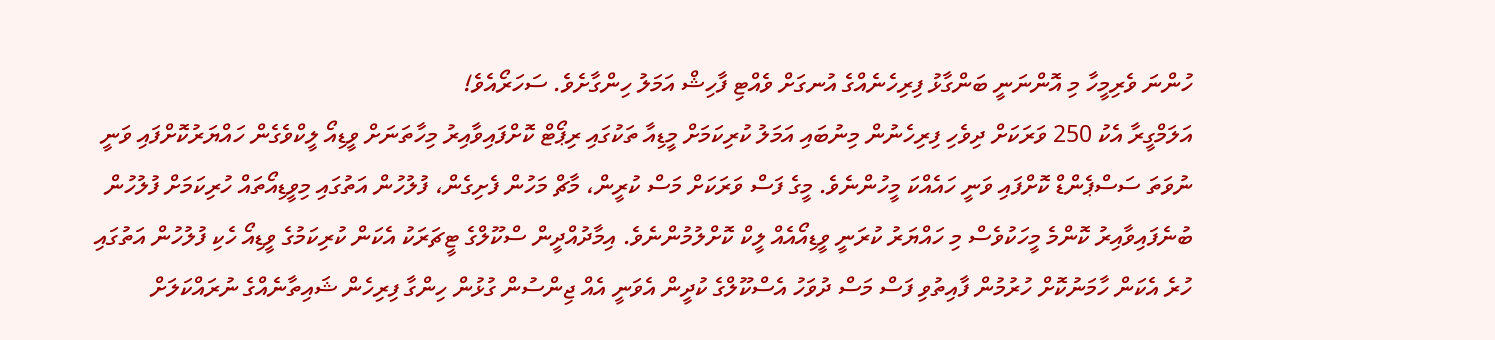ހުންނަ ވެރިމީހާ މި އޮންނަނީ ބަންގާޅު ފިރިހެނެއްގެ އުނގަށް ވެއްޓި ފާހިޝް އަމަލު ހިންގާށެވެ. ސަހަރޯއެވެ!
އަލަމްގީރާ އެކު 250 ވަރަކަށް ދިވެހި ފިރިހެނުން މިނުބައި އަމަލު ކުރިކަމަށް މީޑިއާ ތަކުގައި ރިޕޯޓް ކޮށްފައިވާއިރު މިހާތަނަށް ވީޑިއޯ ލީކްވެގެން ހައްޔަރުކޮށްފައި ވަނީ ނުވަތަ ސަސްޕެންޑް ކޮށްފައި ވަނީ ހައެއްކަ މީހުންނެވެ. މީގެ ފަސް ވަރަކަށް މަސް ކުރީން، މާޗް މަހުން ފެށިގެން، ފުލުހުން އަތުގައި މިވީޑިއޯތައް ހުރިކަމަށް ފުލުހުން ބުނެފައިވާއިރު ކޮންމެ މީހަކުވެސް މި ހައްޔަރު ކުރަނީ ވީޑިއޯއެއް ލީކް ކޮށްލުމުންނެވެ. އިމާދުއްދީން ސްކޫލްގެ ޓީޗަރަކު އެކަން ކުރިކަމުގެ ވީޑިއޯ ހެކި ފުލުހުން އަތުގައި ހުރެ އެކަން ހާމަނުކޮށް ހުރުމުން ފާއިތުވި ފަސް މަސް ދުވަހު އެސްކޫލްގެ ކުދީން އެވަނީ އެއް ޖިންސުން ގުޅުން ހިންގާ ފިރިހެން ޝައިތާނެއްގެ ނުރައްކަލަށް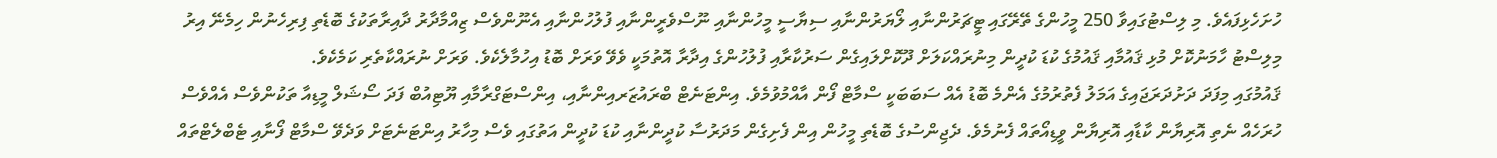ހުށަހެޅިފައެވެ. މި ލިސްޓުގައިވާ 250 މީހުންގެ ތޭރޭގައި ޓީޗަރުންނާއި ލޯޔަރުންނާއި ސިޔާސީ މީހުންނާއި ނޫސްވެރީންނާއި ފުލުހުންނާއި އެނޫންވެސް ޒިއްމާދާރު ދާއިރާތަކުގެ ބޮޑެތި ފިރިހެނުން ހިމެނޭ އިރު މިލިސްޓު ހާމަނުކޮށް މުޅި ޤައުމާއި ޤައުމުގެ ކުޑަ ކުދީން މިނުރައްކަލަށް ދޫކޮށްލައިގެން ސަރުކާރާއި ފުލުހުންގެ އިދާރާ އޮތުމަކީ ވެވޭ ވަރަށް ބޮޑު އިހުމާލެކެވެ. ވަރަށް ނުރައްކާތެރި ކަމެކެވެ.
ޤައުމުގައި މިފަދަ ދަށުދަރަޖައިގެ އަމަލު ފެތުރުމުގެ އެންމެ ބޮޑު އެއް ސަބަބަކީ ސްމާޓް ފޯން އާއްމުވުމެވެ. އިންޓަނެޓް ބްރައުޒަރއިންނާއި، އިންސްޓަގްރާމާއި ޔޫޓިއުބް ފަދަ ސޯޝަލް މީޑިއާ ތަކުންވެސް އެއްވެސް ހުރަހެއް ނެތި އޮރިޔާން ކާޑާއި އޮރިޔާން ވީޑިއޯތައް ފެނުމެވެ. ދެޖިންސުގެ ބޮޑެތި މީހުން އިން ފެށިގެން މަދަރުސާ ކުދީންނާއި ކުޑަ ކުދީން އަތުގައި ވެސް މިހާރު އިންޓަނެޓަށް ވަދެވޭ ސްމާޓް ފޯނާއި ޓެބްލެޓްތައް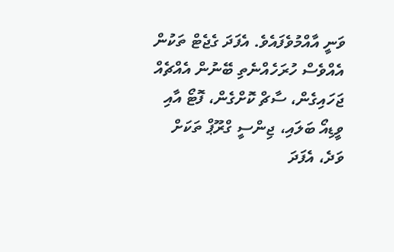ވަނީ އާއްމުވެފައެވެ. އެފަދަ ގެޖެޓް ތަކުން އެއްވެސް ހުރަހެއްނެތި ބޭނުން އެއްޗެއް ޖަހައިގެން، ސާޗް ކޮށްގެން، ފޮޓޯ އާއި ވީޑިއޯ ބަލައި، ޖިންސީ ގްރޫޕް ތަކަށް ވަދެ، އެފަދަ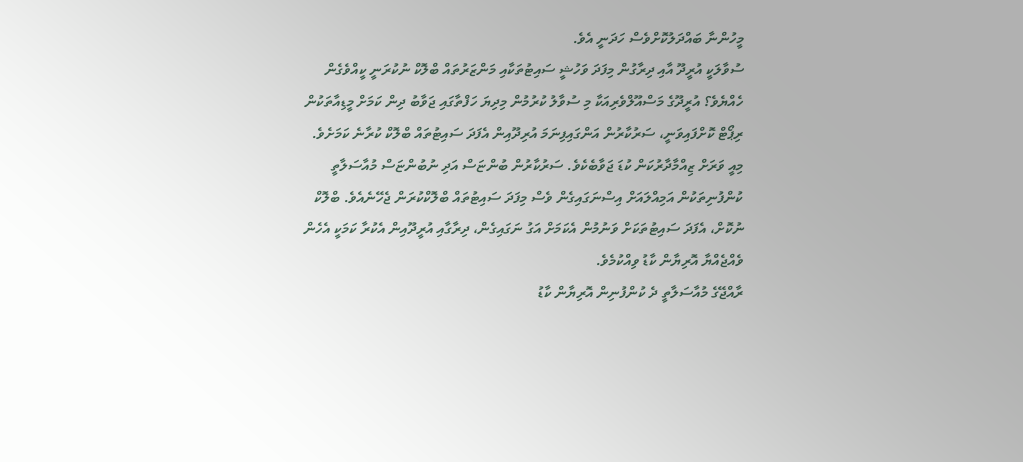މީހުންނާ ބައްދަލުކޮށްވެސް ހަދަނީ އެވެ.
ސުވާލަކީ އުރީދޫ އާއި ދިރާގުން މިފަދަ ވަހުޝީ ސައިޓުތަކާއި މަންޒަރުތައް ބްލޮކް ނުކުރަނީ ކީއްވެގެން ހެއްޔެވެ؟ އުރީދޫގެ މަސްއޫލްވެރިއަކާ މި ސުވާލު ކުރުމުން މިދިޔަ ހަފްތާގައި ޖަވާބު ދިން ކަމަށް މީޑިއާތަކުން ރިޕޯޓް ކޮށްފައިވަނީ، ސަރުކާރުން އަންގައިފިނަމަ އުރިދޫއިން އެފަދަ ސައިޓުތައް ބްލޮކް ކުރާނެ ކަމަށެވެ. މިއީ ވަރަށް ޒިއްމާދާރުކަން ކުޑަ ޖަވާބެކެވެ. ސަރުކާރުން ބުންޏަސް އަދި ނުބުންޏަސް މުއާސަލާތީ ކުންފުނިތަކުން އަމިއްލައަށް އިސްނަގައިގެން ވެސް މިފަދަ ސައިޓުތައް ބްލޮކްކުރަން ޖެހޭނެއެވެ. ބްލޮކް ނުކޮށް، އެފަދަ ސައިޓުތަކަށް ވަނުމުން އެކަމަށް އަގު ނަގައިގެން، ދިރާގާއި އުރީދޫއިން އެކުރާ ކަމަކީ އެހެން ވެއްޖެއްޔާ އޮރިޔާން ކާޑު ވިއްކުމެވެ.
ރާއްޖޭގެ މުއާސަލާތީ ދެ ކުންފުނިން އޮރިޔާން ކާޑު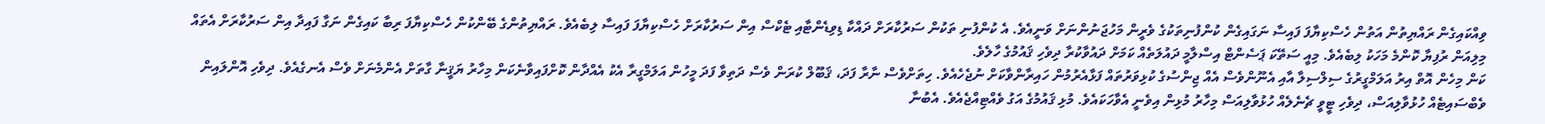ވިއްކައިގެން ރައްޔިތުން އަތުން ހެސްކިޔާފަ ފައިސާ ނަގައިގެން ކުންފުނިތަކުގެ ވެރީން މަހުޖަނުންނަށް ވަނީއެވެ. އެ ކުންފުނި ތަކުން ސަރުކާރަށް ދައްކާ ޑިވިޑެންޓާއި ޓެކްސް އިން ސަރުކާރަށް ހެސްކިޔާފަ ފައިސާ ލިބެއެވެ. ރައްޔިތުންގެ ބޭންކުން ހެސްކިޔާފަ ރިބާ ކައިގެން ނަގާ ފައިދާ އިން ސަރުކާރަށް އެތައް މިލިއަން ރުފިޔާ ކޮންމެ މަހަކު ލިބެއެވެ. މިއީ ސަތޭކަ ޕަސެންޓް އިސްލާމީ ދައުލަތެއް ކަމަށް ދައުވާކުރާ ދިވެހި ޤައުމުގެ ހާލެވެ.
ކަން މިހެން އޮތް އިރު އަލަމްގީރުގެ ސިލްސިލާ އާއި އެނޫންވެސް އެއް ޖިންސުގެ ކުޅިވަރުތައް ފަޅާއެރުމުން ހައިރާންވާކަށް ނުޖެހެއެވެ. ހިތަށްވެސް ނާރާ ފަދަ، ޤަބޫލް ކުރަން ވެސް ދަތިވާ ފަދަ މީހުން އަލަމްގީރާ އެކު އެއްދާން ކޮށްފައިވާނެކަން މިހާރު ޔަޤީނާ ގާތަށް އެންމެނަށް ވެސް އެނގެއެވެ. ދިވެހި އޮންލައިން ވެބްސައިޓެއް ހުޅުވާލިއަސް، ދިވެހި ޓީވީ ޗެނެލެއް ހުޅުވާލިއަސް މިހާރު މުޅިން އިވެނީ އެވާހަކައެވެ. މުޅި ޤައުމުގެ އަގު ވެއްޓިއްޖެއެވެ. އެބުނާ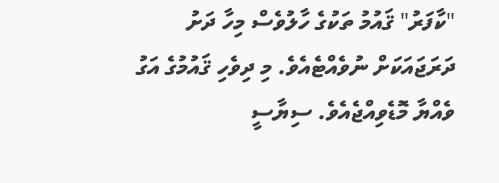"ކާފަރު" ޤައުމު ތަކުގެ ހާލުވެސް މިހާ ދަށު ދަރަޖައަކަށް ނުވެއްޓެއެވެ. މި ދިވެހި ޤައުމުގެ އަގު ވެއްޔާ މޮޑެވިއްޖެއެވެ. ސިޔާސީ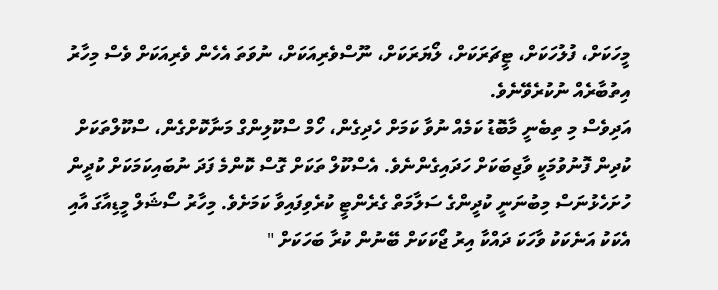މީހަކަށް، ފުލުހަކަށް، ޓީޗަރަކަށް، ލޯޔަރަކަށް، ނޫސްވެރިއަކަށް، ނުވަތަ އެހެން ވެރިއަކަށް ވެސް މިހާރު އިތުބާރެއް ނުކުރެވޭނެވެ.
އަދިވެސް މި ތިބެނީ މާބޮޑު ކަމެއް ނުވާ ކަމަށް ހެދިގެން، ހޯމް ސްކޫލިންގް މަނާކޮށްގެން، ސްކޫލްތަކަށް ކުދިން ފޮނުވުމަކީ ވާޖިބަކަށް ހަދައިގެންނެވެ. އެސްކޫލް ތަކަށް ގޮސް ކޮންމެ ފަދަ ނުބައިކަމަކަށް ކުދީން ހުށަހެޅުނަސް މިބުނަނީ ކުދީންގެ ސަލާމަތް ގެރެންޓީ ކުރެވިފައިވާ ކަމަށެވެ. މިހާރު ސޯޝަލް މީޑިއާގަ އާއި އެކަކު އަނެކަކު ވާހަކަ ދައްކާ އިރު ޖޯކަކަށް ބޭނުން ކުރާ ބަހަކަށް "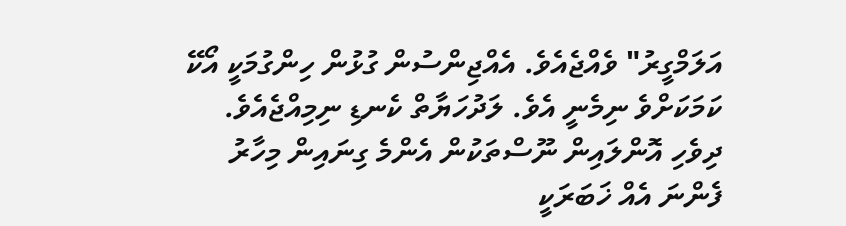އަލަމްގީރު" ވެއްޖެއެވެ. އެއްޖިންސުން ގުޅުން ހިންގުމަކީ އޯކޭ ކަމަކަށްވެ ނިމެނީ އެވެ. ލަދުހަޔާތް ކެނޑި ނިމިއްޖެއެވެ.
ދިވެހި އޮންލައިން ނޫސްތަކުން އެންމެ ގިނައިން މިހާރު ފެންނަ އެއް ޚަބަރަކީ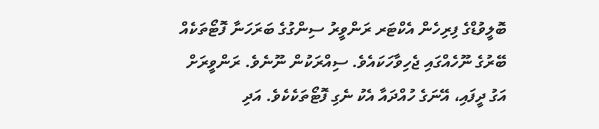ބޮލީވުޑްގެ ފިރިހެން އެކްޓަރ ރަންވީރު ސިންގުގެ ބަރަހަނާ ފޮޓޯތަކެއް ބޭރުގެ ނޫހެއްގައި ޖެހިވާހަކައެވެ. ސިއްރަކުން ނޫނެވެ. ރަންވީރަށް އަގު ދީފައި، އޭނަގެ ހުއްދައާ އެކު ނެގި ފޮޓޯތަކެކެވެ. އަދި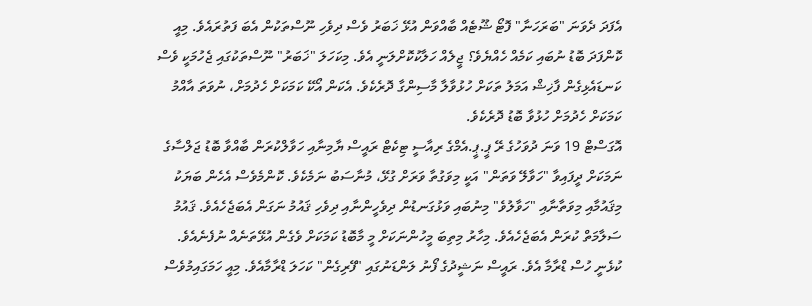އެފަދަ ދެވަނަ "ބަރަހަނާ" ފޮޓޯ ޝޫޓެއް ބާއްވަން އުޅޭ ޚަބަރު ވެސް ދިވެހި ނޫސްތަކުން އެބަ ފަތުރައެވެ. މިއީ ކޮންފަދަ ބޮޑު ނުބައި ކަމެއް ހެއްޔެވެ؟ ޖީލެއް ހަލާކުކޮށްލަނީ އެވެ. މިކަހަލަ "ޚަބަރު" ނޫސްތަކުގައި ޖެހުމަކީ ވެސް ކަނޑައެޅިގެން ފާޚިޝް އަމަލު ތަކަށް ހުޅުވާލާ މާސިންގާ ދޮރެކެވެ. އެކަން އޯކޭ ކަމަކަށް ހެދުމަށް، ނުވަތަ އާއްމު ކަމަކަށް ހެދުމަށް ހުޅުވާ ބޮޑު ދޮރެކެވެ.
އޮގަސްޓް 19 ވަނަ ދުވަހުގެ ރޭ ޕީ.ޕީ.އެމްގެ ރިއާސީ ޓިކެޓް ރައީސް ޔާމިނާއި ހަވާލްކުރަން ބާއްވާ ބޮޑު ޖަލްސާގެ ނަމަކަށް ދީފައިވާ "ހަވާލޭ ވަތަން" އަކީ މިވަގުތާ ވަރަށް ގުޅޭ، މުނާސަބު ނަމެކެވެ. ކޮންމެވެސް އެހެން ބަޔަކު މިޤައުމާއި މިވަތާނާއި "ހަވާލުވެ" މިނުބައި ވަޅުގަނޑުން ދިވެހީންނާއި ދިވެހި ޤައުމު ނަގަން އެބަޖެހެއެވެ. ޤައުމު ސަލާމަތް ކުރަން އެބަޖެހެއެވެ. މިހާރު މިތިބަ މީހުންނަކަށް މީ މާބޮޑު ކަމަކަށް ވެގެން އުޅޭތަނެއް ނުފެނެއެވެ. ކުޅެނީ ހުސް ޑްރާމާ އެވެ. ރައީސް ނަޝީދުގެ ފޯނު ލަންޑަނުގައި "ފޭރިގެން" ކަހަލަ ޑްރާމާއެވެ. މިއީ ހަމަގައިމުވެސް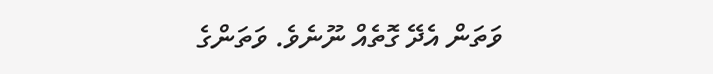ވަތަން އެދޭ ގޮތެއް ނޫނެވެ. ވަތަންގެ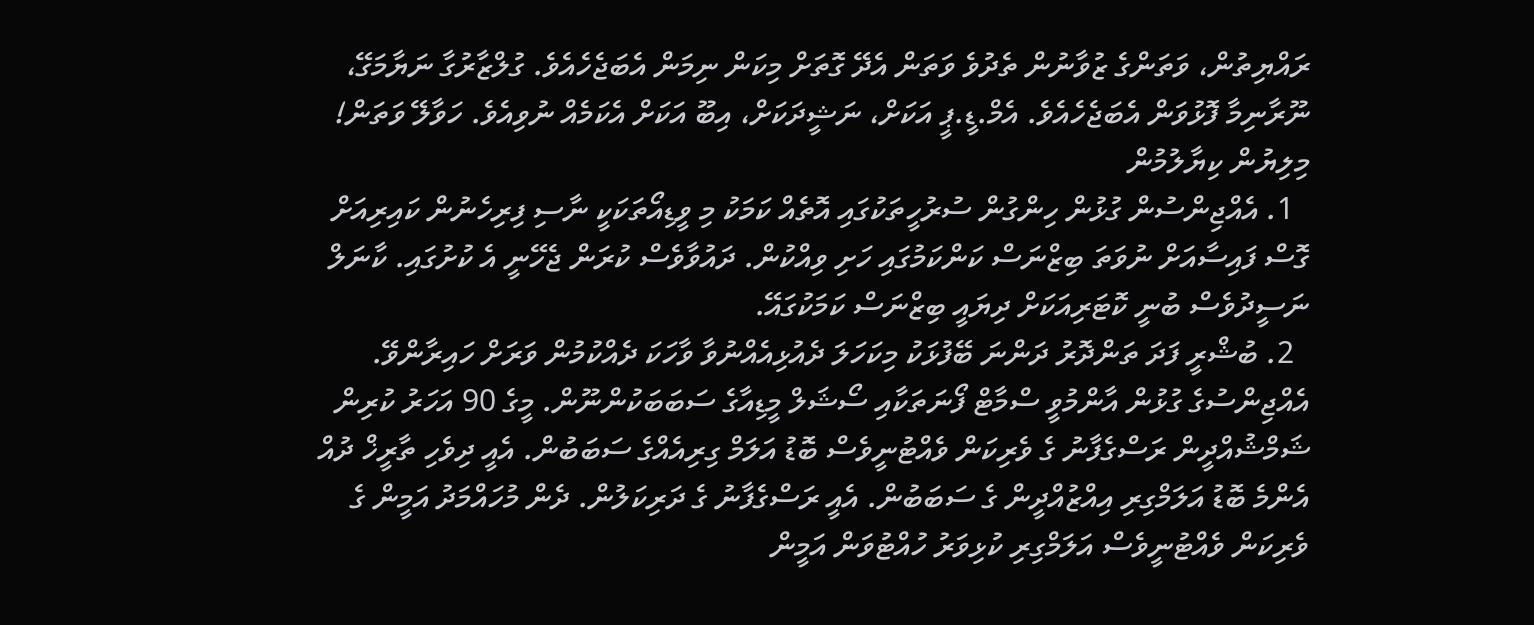ރައްޔިތުން، ވަތަންގެ ޒުވާނުން ތެދުވެ ވަތަން އެދޭ ގޮތަށް މިކަން ނިމަން އެބަޖެހެއެވެ. ގުލްޒާރުގާ ނަޔާމަގޭ، ނޫރާނިމާ ފޮޅުވަން އެބަޖެހެއެވެ. އެމް.ޑީ.ޕީ އަކަށް، ނަޝީދަކަށް، އިބޫ އަކަށް އެކަމެއް ނުވިއެވެ. ހަވާލޭ ވަތަން!
މިލިޔުން ކިޔާލުމުން
  1. އެއްޖިންސުން ގުޅުން ހިންގުން ސުރުހީތަކުގައި އޮތެއް ކަމަކު މި ވީޑިއޯތަކަކީ ނާސި ފިރިހެނުން ކައިރިއަށް ގޮސް ފައިސާއަށް ނުވަތަ ބިޒްނަސް ކަންކަމުގައި ހަށި ވިއްކުން. ދައުވާވެސް ކުރަން ޖެހޭނީ އެ ކުށުގައި. ކާނަލް ނަސީދުވެސް ބުނީ ކޮޓަރިއަކަށް ދިޔައީ ބިޒްނަސް ކަމަކުގައޭ.
  2. ބުޝްރީ ފަދަ ތަންދޮރު ދަންނަ ބޭފުޅަކު މިކަހަލަ ދެއުޅިއެއްނުވާ ވާހަކަ ދެއްކުމުން ވަރަށް ހައިރާންވޭ. އެއްޖިންސުގެ ގުޅުން އާންމުވީ ސްމާޓް ފޯނަތަކާއި ސޯޝަލް މީޑިއާގެ ސަބަބަކުންނޫން. މީގެ 90 އަހަރު ކުރިން ޝަމްޝުއްދީން ރަސްގެފާނު ގެ ވެރިކަން ވެއްޓުނީވެސް ބޮޑު އަލަމް ގިރިއެއްގެ ސަބަބުން. އެއީ ދިވެހި ތާރީޚް ދުއް އެންމެ ބޮޑު އަލަމްގިރި އިއްޒުއްދީން ގެ ސަބަބުން. އެއީ ރަސްގެފާނު ގެ ދަރިކަލުން. ދެން މުހައްމަދު އަމީން ގެ ވެރިކަން ވެއްޓުނީވެސް އަލަމްގިރި ކުޅިވަރު ހުއްޓުވަން އަމީން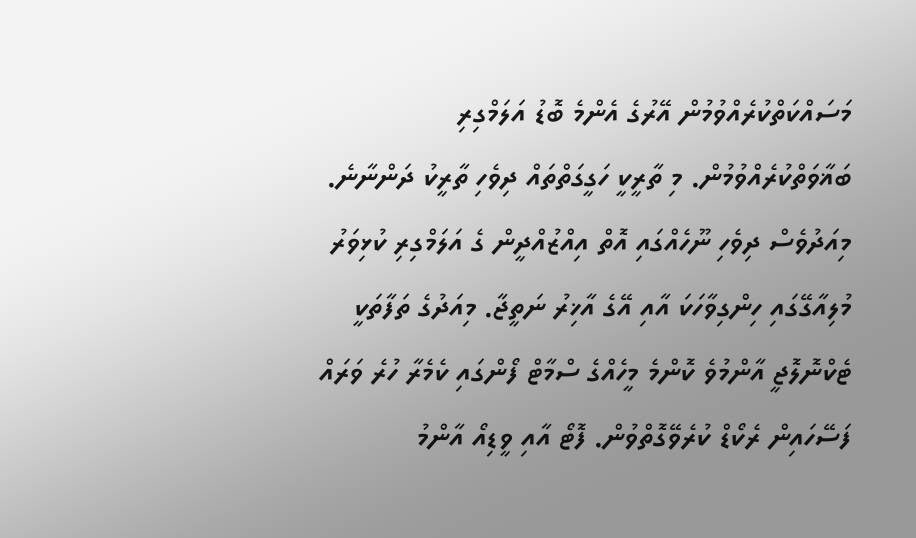މަސައްކަތްކުރެއްވުމުން އޭރުގެ އެންމެ ބޮޑު އަލަމްގިރި ބަޣާވަތްކުރެއްވުމުން. މި ތާރީކީ ހަގީގަތްތައް ދިވެހި ތާރީކު ދަންނާނެ. މިއަދުވެސް ދިވެހި ނޫހެއްގައި އޮތް އިއްޒުއްދީން ގެ އަލަމްގިރި ކުޅިވަރު މުލިއާގޭގައި ހިންގިވާހަކަ އާއި އޭގެ އާޚިރު ނަތީޖާ. މިއަދުގެ ތަފާތަކީ ޓެކްނޮލޮޖީ އާންމުވެ ކޮންމެ މީހެއްގެ ސްމާޓް ފޯންގައި ކެމެރާ ހުރެ ވަރައް ފަސޭހައިން ރެކޯޑް ކުރެވޭގޮތްވުން. ފޮޓޯ އާއި ވީޑިއޯ އާންމު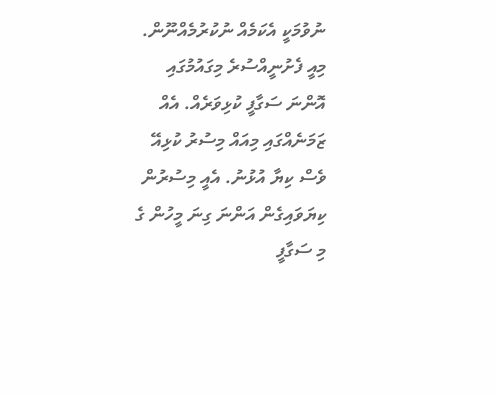ނުވުމަކީ އެކަމެއް ނުކުރުމެއްނޫން. މިއީ ފެށުނީއްސުރެ މިގައުމުގައި އޮންނަ ސަގާފީ ކުޅިވަރެއް. އެއް ޒަމަނެއްގައި މިއައް މިސުރު ކުޅިއޭ ވެސް ކިޔާ އުޅުނު. އެއީ މިސުރުން ކިޔަވައިގެން އަންނަ ގިނަ މީހުން ގެ މި ސަގާފީ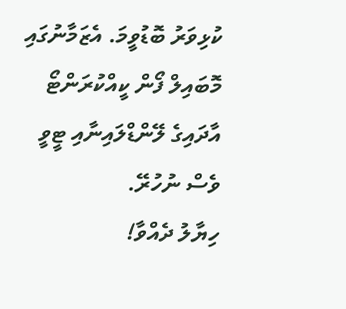ކުޅިވަރު ބޮޑުވީމަ. އެޒަމާނުގައި މޮބައިލް ފޯން ކީއްކުރަންޓޯ އާދައިގެ ލޭންޑްލައިނާއި ޓީވީ ވެސް ނުހުރޭ.
ހިޔާލު ދެއްވާ!